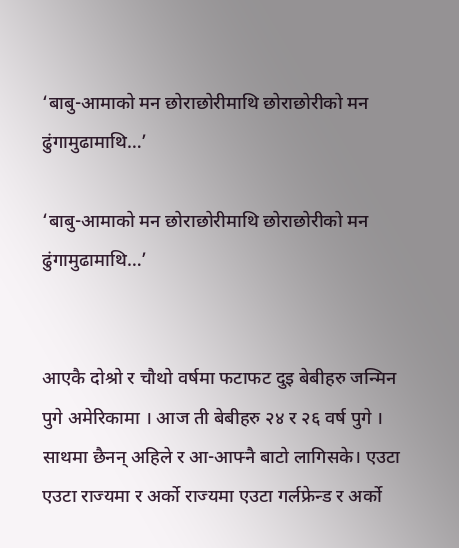‘बाबु-आमाको मन छोराछोरीमाथि छोराछोरीको मन ढुंगामुढामाथि…’

‘बाबु-आमाको मन छोराछोरीमाथि छोराछोरीको मन ढुंगामुढामाथि…’


आएकै दोश्रो र चौथो वर्षमा फटाफट दुइ बेबीहरु जन्मिन पुगे अमेरिकामा । आज ती बेबीहरु २४ र २६ वर्ष पुगे । साथमा छैनन् अहिले र आ-आफ्नै बाटो लागिसके। एउटा एउटा राज्यमा र अर्को राज्यमा एउटा गर्लफ्रेन्ड र अर्को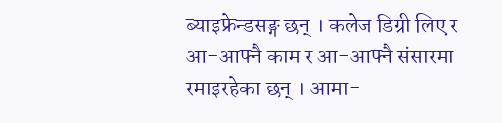ब्याइफ्रेन्डसङ्ग छन् । कलेज डिग्री लिए र आ-आफ्नै काम र आ-आफ्नै संसारमा रमाइरहेका छन् । आमा-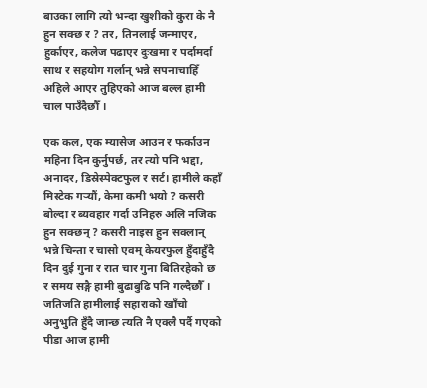बाउका लागि त्यो भन्दा खुशीको कुरा के नै हुन सक्छ र ? तर, तिनलाई जन्माएर, हुर्काएर, कलेज पढाएर दुःखमा र पर्दामर्दा साथ र सहयोग गर्लान् भन्ने सपनाचाहिँ अहिले आएर तुहिएको आज बल्ल हामी चाल पाउँदैछौँ ।

एक कल, एक म्यासेज आउन र फर्काउन महिना दिन कुर्नुपर्छ, तर त्यो पनि भद्दा, अनादर, डिस्रेस्पेक्टफुल र सर्ट। हामीले कहाँ मिस्टेक गऱ्यौं, केमा कमी भयो ? कसरी बोल्दा र ब्यवहार गर्दा उनिहरु अलि नजिक हुन सक्छन् ? कसरी नाइस हुन सक्लान् भन्ने चिन्ता र चासो एवम् केयरफुल हुँदाहुँदै दिन दुई गुना र रात चार गुना बितिरहेको छ र समय सङ्गै हामी बुढाबुढि पनि गल्दैछौँ । जतिजति हामीलाई सहाराको खाँचो अनुभुति हुँदै जान्छ त्यति नै एक्लै पर्दै गएको पीडा आज हामी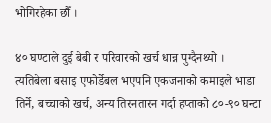भोगिरहेका छौँ ।

४० घण्टाले दुई बेबी र परिवारको खर्च धान्न पुग्दैनथ्यो । त्यतिबेला बसाइ एफोर्डेबल भएपनि एकजनाको कमाइले भाडा तिर्ने, बच्चाको खर्च, अन्य तिरनतारन गर्दा हप्ताको ८०-९० घन्टा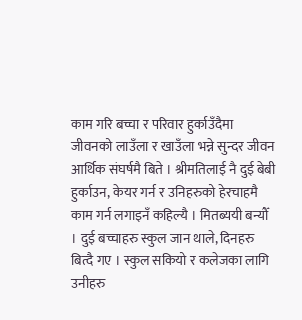काम गरि बच्चा र परिवार हुर्काउँदैमा जीवनको लाउँला र खाउँला भन्ने सुन्दर जीवन आर्थिक संघर्षमै बिते । श्रीमतिलाई नै दुई बेबी हुर्काउन, केयर गर्न र उनिहरुको हेरचाहमै काम गर्न लगाइनँ कहिल्यै । मितब्ययी बन्यौँ । दुई बच्चाहरु स्कुल जान थाले, दिनहरु बित्दै गए । स्कुल सकियो र कलेजका लागि उनीहरु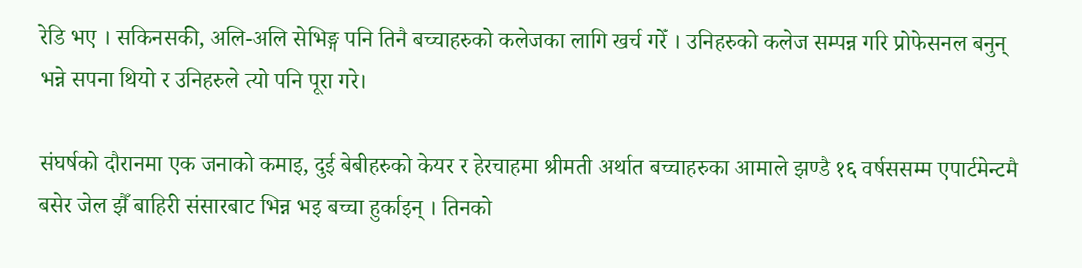रेडि भए । सकिनसकी, अलि-अलि सेभिङ्ग पनि तिनै बच्चाहरुको कलेजका लागि खर्च गरेँ । उनिहरुको कलेज सम्पन्न गरि प्रोफेसनल बनुन् भन्ने सपना थियो र उनिहरुले त्यो पनि पूरा गरे।

संघर्षको दौरानमा एक जनाको कमाइ, दुई बेबीहरुको केयर र हेरचाहमा श्रीमती अर्थात बच्चाहरुका आमाले झण्डै १६ वर्षससम्म एपार्टमेन्टमै बसेर जेल झैँ बाहिरी संसारबाट भिन्न भइ बच्चा हुर्काइन् । तिनको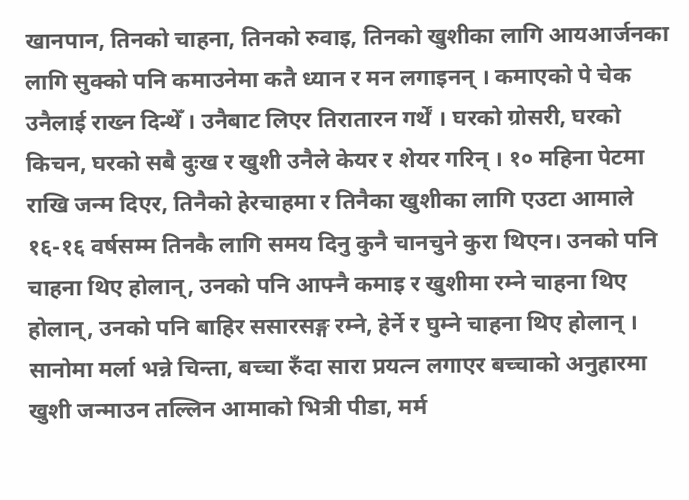खानपान, तिनको चाहना, तिनको रुवाइ, तिनको खुशीका लागि आयआर्जनका लागि सुक्को पनि कमाउनेमा कतै ध्यान र मन लगाइनन् । कमाएको पे चेक उनैलाई राख्न दिन्थेँ । उनैबाट लिएर तिरातारन गर्थें । घरको ग्रोसरी, घरको किचन, घरको सबै दुःख र खुशी उनैले केयर र शेयर गरिन् । १० महिना पेटमा राखि जन्म दिएर, तिनैको हेरचाहमा र तिनैका खुशीका लागि एउटा आमाले १६-१६ वर्षसम्म तिनकै लागि समय दिनु कुनै चानचुने कुरा थिएन। उनको पनि चाहना थिए होलान्, उनको पनि आफ्नै कमाइ र खुशीमा रम्ने चाहना थिए होलान्, उनको पनि बाहिर ससारसङ्ग रम्ने, हेर्ने र घुम्ने चाहना थिए होलान् । सानोमा मर्ला भन्ने चिन्ता, बच्चा रुँदा सारा प्रयत्न लगाएर बच्चाको अनुहारमा खुशी जन्माउन तल्लिन आमाको भित्री पीडा, मर्म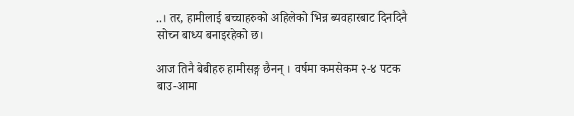..। तर, हामीलाई बच्चाहरुको अहिलेको भिन्न ब्यवहारबाट दिनदिनै सोच्न बाध्य बनाइरहेको छ।

आज तिनै बेबीहरु हामीसङ्ग छैनन् । वर्षमा कमसेकम २-४ पटक बाउ-आमा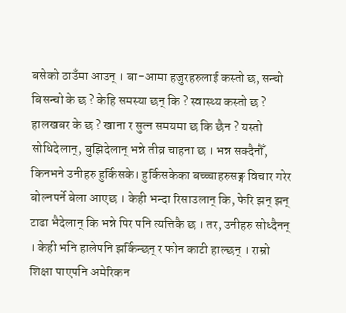बसेको ठाउँमा आउन् । बा-आमा हजुरहरुलाई कस्तो छ, सन्चो बिसन्चो के छ ? केहि समस्या छन् कि ? स्वास्थ्य कस्तो छ ? हालखबर के छ ? खाना र सुत्न समयमा छ कि छैन ? यस्तो सोधिदेलान्, बुझिदेलान् भन्ने तीव्र चाहना छ । भन्न सक्दैनौँ, किनभने उनीहरु हुर्किसके। हुर्किसकेका बच्च्चाहरुसङ्ग विचार गरेर बोल्नपर्ने बेला आएछ । केही भन्दा रिसाउलान् कि, फेरि झन् झन् टाढा भैदेलान् कि भन्ने पिर पनि त्यत्तिकै छ । तर, उनीहरु सोध्दैनन् । केही भनि हालेपनि झर्किन्छन् र फोन काटी हाल्छन् । राम्रो शिक्षा पाएपनि अमेरिकन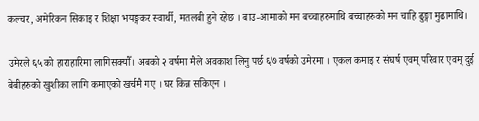कल्चर, अमेरिकन सिकाइ र शिक्षा भयङ्गकर स्वार्थी, मतलबी हुने रहेछ । बाउ-आमाको मन बच्चाहरुमाथि बच्चाहरुको मन चाहि ढुङ्गा मुढामाथि।

उमेरले ६५ को हाराहारिमा लागिसक्यौँ। अबको २ वर्षमा मैले अवकाश लिनु पर्छ ६७ वर्षको उमेरमा । एकल कमाइ र संघर्ष एवम् परिवार एवम् दुई बेबीहरुको खुशीका लागि कमाएको खर्चमै गए । घर किन्न सकिएन ।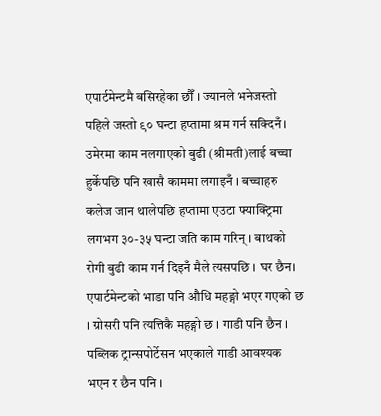एपार्टमेन्टमै बसिरहेका छौँ । ज्यानले भनेजस्तो पहिले जस्तो ९० घन्टा हप्तामा श्रम गर्न सक्दिनँ । उमेरमा काम नलगाएको बुढी (श्रीमती)लाई बच्चा हुर्केपछि पनि खासै काममा लगाइनँ । बच्चाहरु कलेज जान थालेपछि हप्तामा एउटा फ्याक्ट्रिमा लगभग ३०-३५ घन्टा जति काम गरिन् । बाथको रोगी बुढी काम गर्न दिइनँ मैले त्यसपछि । घर छैन। एपार्टमेन्टको भाडा पनि औधि महङ्गो भएर गएको छ । ग्रोसरी पनि त्यत्तिकै महङ्गो छ । गाडी पनि छैन । पब्लिक ट्रान्सपोर्टेसन भएकाले गाडी आवश्यक भएन र छैन पनि ।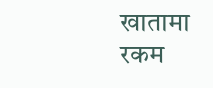खातामा रकम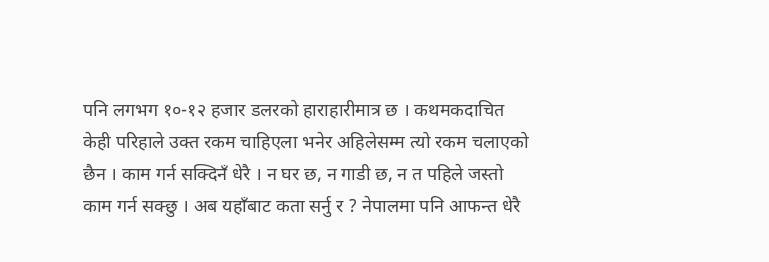पनि लगभग १०-१२ हजार डलरको हाराहारीमात्र छ । कथमकदाचित केही परिहाले उक्त रकम चाहिएला भनेर अहिलेसम्म त्यो रकम चलाएको छैन । काम गर्न सक्दिनँ धेरै । न घर छ, न गाडी छ, न त पहिले जस्तो काम गर्न सक्छु । अब यहाँबाट कता सर्नु र ? नेपालमा पनि आफन्त धेरै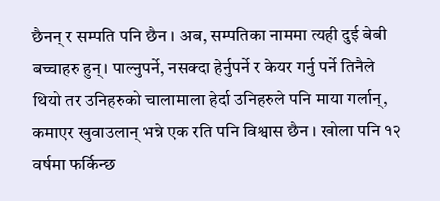छैनन् र सम्पति पनि छैन । अब, सम्पतिका नाममा त्यही दुई बेबी बच्चाहरु हुन्। पाल्नुपर्ने, नसक्दा हेर्नुपर्ने र केयर गर्नु पर्ने तिनैले थियो तर उनिहरुको चालामाला हेर्दा उनिहरुले पनि माया गर्लान्, कमाएर खुवाउलान् भन्ने एक रति पनि विश्वास छैन । खोला पनि १२ वर्षमा फर्किन्छ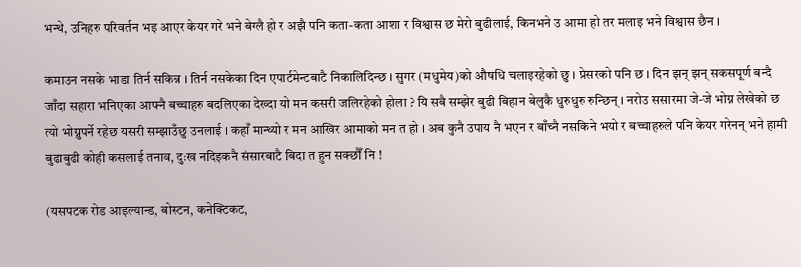भन्थे, उनिहरु परिवर्तन भइ आएर केयर गरे भने बेग्लै हो र अझै पनि कता-कता आशा र विश्वास छ मेरो बुढीलाई, किनभने उ आमा हो तर मलाइ भने विश्वास छैन ।

कमाउन नसके भाडा तिर्न सकिन्न । तिर्न नसकेका दिन एपार्टमेन्टबाटै निकालिदिन्छ । सुगर (मधुमेय)को औषधि चलाइरहेको छु । प्रेसरको पनि छ । दिन झन् झन् सकसपूर्ण बन्दै जाँदा सहारा भनिएका आफ्नै बच्चाहरु बदलिएका देख्दा यो मन कसरी जलिरहेको होला ? यि सबै सम्झेर बुढी बिहान बेलुकै धुरुधुरु रुन्छिन् । नरोउ ससारमा जे-जे भोग्न लेखेको छ त्यो भोग्नुपर्ने रहेछ यसरी सम्झाउँछु उनलाई । कहाँ मान्थ्यो र मन आखिर आमाको मन त हो । अब कुनै उपाय नै भएन र बाँच्नै नसकिने भयो र बच्चाहरुले पनि केयर गरेनन् भने हामी बुढाबुढी कोही कसलाई तनाव, दुःख नदिइकनै संसारबाटै बिदा त हुन सक्छौँ नि !

(यसपटक रोड आइल्यान्ड, बोस्टन, कनेक्टिकट,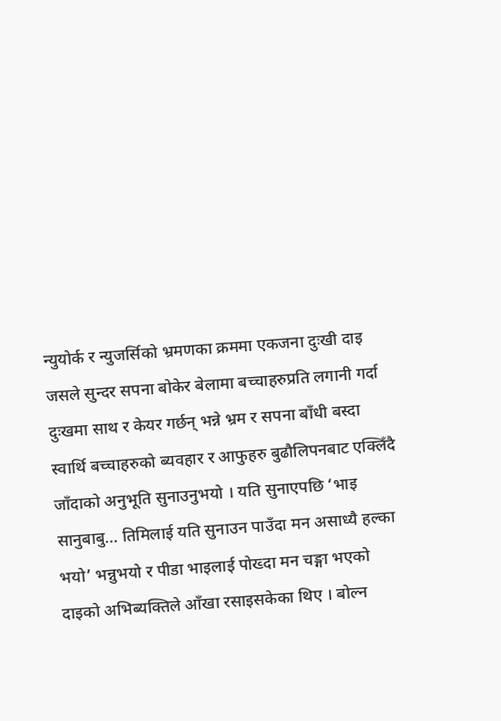न्युयोर्क र न्युजर्सिको भ्रमणका क्रममा एकजना दुःखी दाइ जसले सुन्दर सपना बोकेर बेलामा बच्चाहरुप्रति लगानी गर्दा दुःखमा साथ र केयर गर्छन् भन्ने भ्रम र सपना बाँधी बस्दा स्वार्थि बच्चाहरुको ब्यवहार र आफुहरु बुढौलिपनबाट एक्लिँदै जाँदाको अनुभूति सुनाउनुभयो । यति सुनाएपछि ‘भाइ सानुबाबु… तिमिलाई यति सुनाउन पाउँदा मन असाध्यै हल्का भयो’ भन्नुभयो र पीडा भाइलाई पोख्दा मन चङ्गा भएको दाइको अभिब्यक्तिले आँखा रसाइसकेका थिए । बोल्न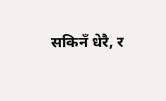सकिनँ धेरै, र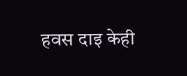हवस दाइ केही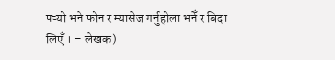पऱ्यो भने फोन र म्यासेज गर्नुहोला भनेँ र बिदा लिएँ । – लेखक)